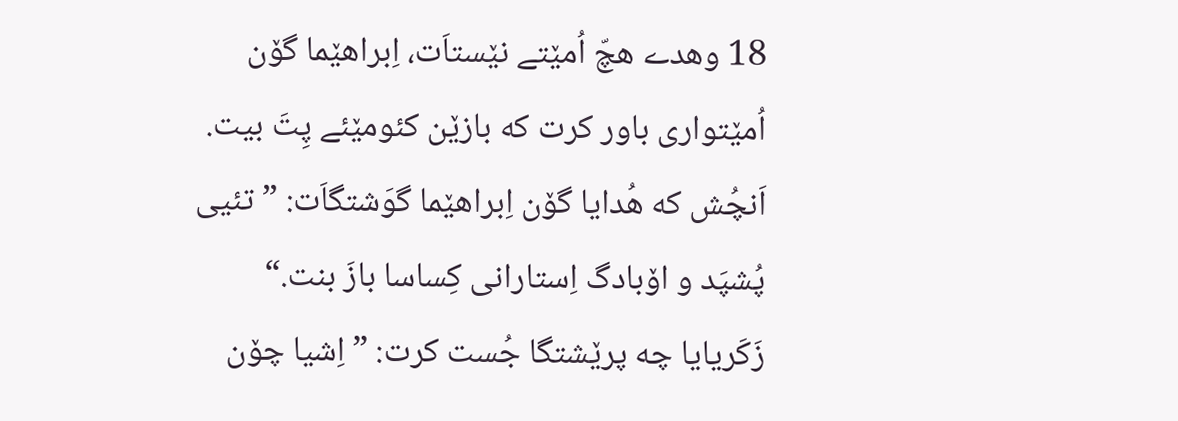18 وهدے هچّ اُمێتے نێستاَت، اِبراهێما گۆن اُمێتواری باور کرت که بازێن کئومێئے پِتَ بیت. اَنچُش که هُدایا گۆن اِبراهێما گوَشتگاَت: ”تئیی پُشپَد و اۆبادگ اِستارانی کِساسا بازَ بنت.“
زَکَریایا چه پرێشتگا جُست کرت: ”اِشیا چۆن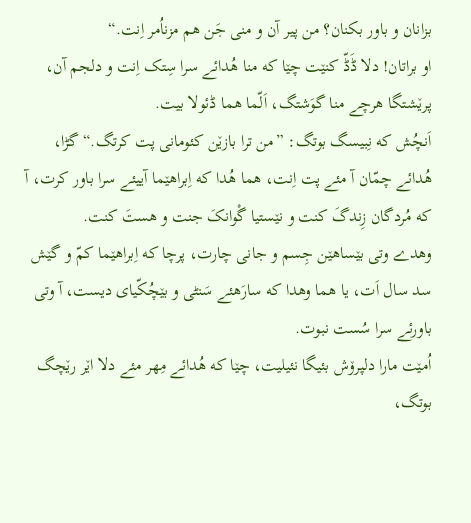بزانان و باور بکنان؟ من پیر آن و منی جَن هم مزناُمر اِنت.“
او براتان! دلا ڈَڈّ کنێت چێا که منا هُدائے سرا سِتک اِنت و دلجم آن، پرێشتگا هرچے منا گوَشتگ، اَلّما هما ڈئولا بیت.
اَنچُش که نِبیسگ بوتگ: ”من ترا بازێن کئومانی پت کرتگ.“ گڑا، هُدائے چمّان آ مئے پت اِنت، هما هُدا که اِبراهێما آییئے سرا باور کرت، آ که مُردگان زِندگَ کنت و نێستیا گْوانکَ جنت و هستَ کنت.
وهدے وتی بێساهێن جِسم و جانی چارت، پرچا که اِبراهێما کمّ و گێش سد سال اَت، یا هما وهدا که سارَهئے سَنٹی و بێچُکّیای دیست، آ وتی باورئے سرا سُست نبوت.
اُمێت مارا دلپرۆش بئیگا نئیلیت، چێا که هُدائے مِهر مئے دلا اێر رێچگ بوتگ،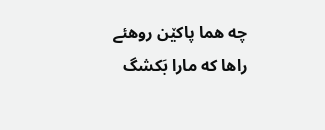چه هما پاکێن روهئے راها که مارا بَکشگ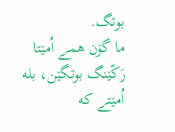بوتگ.
ما گۆن همے اُمێتا رَکّێنگ بوتگێن، بله اُمێتے که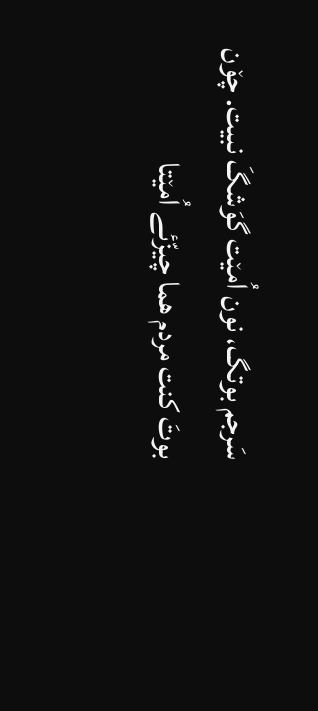سَرجم بوتگ، نون اُمێت گوَشگَ نبیت. چۆن بوتَ کنت مردم هما چیزّئے اُمێتا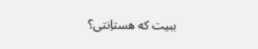ببیت که هستاِنتی؟